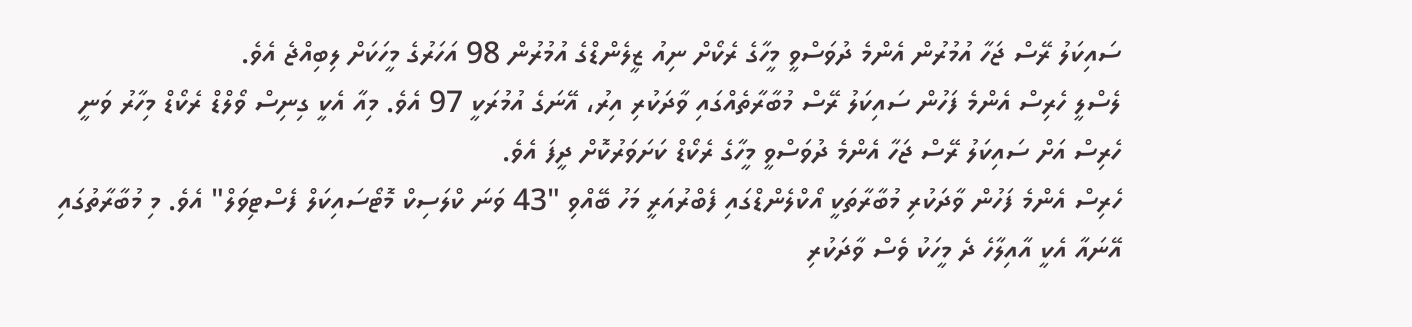ސައިކަލު ރޭސް ޖަހާ އުމުރުން އެންމެ ދުވަސްވީ މީހާގެ ރެކޯށް ނިއު ޒީލެންޑްގެ އުމުރުން 98 އަހަރުގެ މީހަކަށް ލިބިއްޖެ އެވެ.
ލެސްލީ ހެރިސް އެންމެ ފަހުން ސައިކަލު ރޭސް މުބާރާތެއްގައި ވާދަކުރި އިރު، އޭނަގެ އުމުރަކީ 97 އެވެ. މިއާ އެކީ ގިނިސް ވޯލްޑް ރެކޯޑް މިހާރު ވަނީ ހެރިސް އަށް ސައިކަލު ރޭސް ޖަހާ އެންމެ ދުވަސްވީ މީހާގެ ރެކޯޑް ކަށަވަރުކޮށް ދީފަ އެވެ.
ހެރިސް އެންމެ ފަހުން ވާދަކުރި މުބާރާތަކީ އޯކްލެންޑްގައި ފެބްރުއަރީ މަހު ބޭއްވި "43 ވަނަ ކްލަސިކް މޮޓޯސައިކަލް ފެސްޓިވަލް" އެވެ. މި މުބާރާތުގައި އޭނައާ އެކީ އާއިލާހެ ދެ މީހަކު ވެސް ވާދަކުރި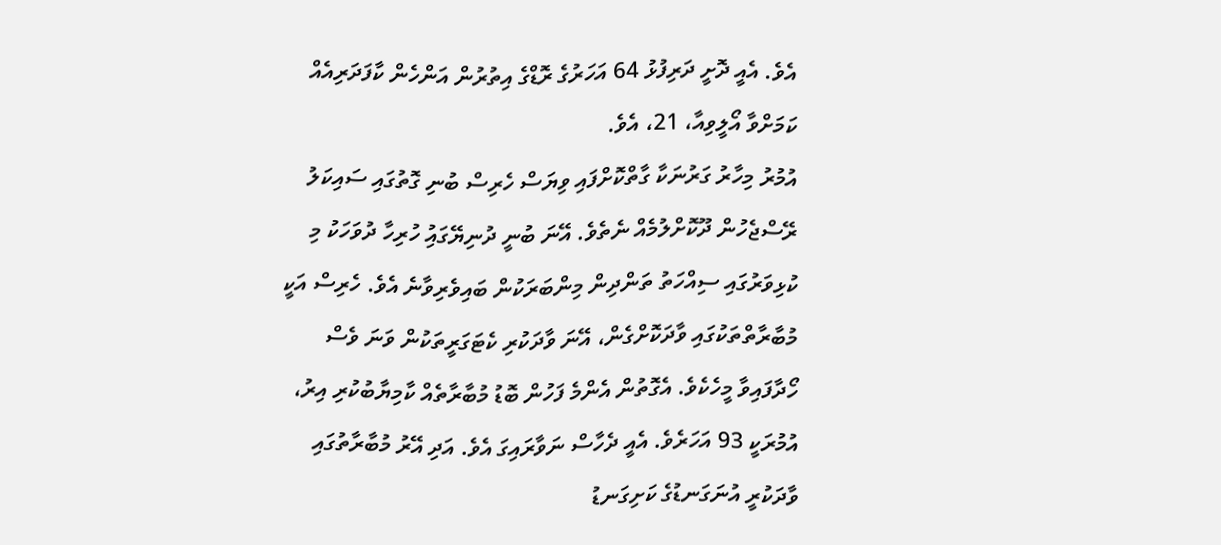އެވެ. އެއީ ދޮށީ ދަރިފުޅު 64 އަހަރުގެ ރޮޑްގެ އިތުރުން އަންހެން ކާފަދަރިއެއް ކަމަށްވާ އޯލީވިއާ، 21، އެވެ.
އުމުރު މިހާރު ގަރުނަކާ ގާތްކޮށްފައި ވިޔަސް ހެރިސް ބުނި ގޮތުގައި ސައިކަލު ރޭސްޖެހުން ދޫކޮށްލުމެއް ނެތެވެ. އޭނަ ބުނީ ދުނިޔޭގައިު ހުރިހާ ދުވަހަކު މި ކުޅިވަރުގައި ސިއްހަތު ތަންދިން މިންބަރަކުން ބައިވެރިވާނެ އެވެ. ހެރިސް އަކީ މުބާރާތްތަކުގައި ވާދަކޮށްގެން، އޭނަ ވާދަކުރި ކެޓަގަރީތަކުން ވަނަ ވެސް ހޯދާފައިވާ މީހެކެވެ. އެގޮތުން އެންމެ ފަހުން ބޮޑު މުބާރާތެއް ކާމިޔާބުކުރި އިރު، އުމުރަކީ 93 އަހަރެވެ. އެއީ ދެހާސް ނަވާރައިގަ އެވެ. އަދި އޭރު މުބާރާތުގައި ވާދަކުރީ އުނަގަނޑުގެ ކަށިގަނޑު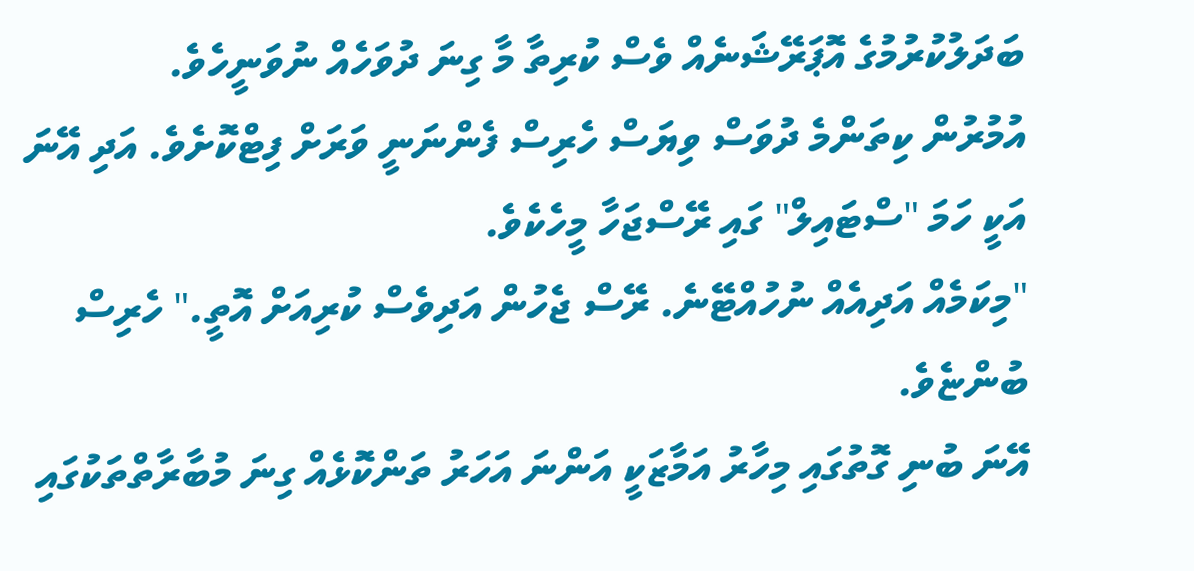ބަދަލުކުރުމުގެ އޮޕަރޭޝަނެއް ވެސް ކުރިތާ މާ ގިނަ ދުވަހެއް ނުވަނީހެވެ.
އުމުރުން ކިތަންމެ ދުވަސް ވިޔަސް ހެރިސް ފެންނަނީ ވަރަށް ފިޓްކޮށެވެ. އަދި އޭނަ އަކީ ހަމަ "ސްޓައިލް" ގައި ރޭސްޖަހާ މީހެކެވެ.
"މިކަމެއް އަދިއެއް ނުހުއްޓޭނެ. ރޭސް ޖެހުން އަދިވެސް ކުރިއަށް އޮތީ." ހެރިސް ބުންޏެވެ.
އޭނަ ބުނި ގޮތުގައި މިހާރު އަމާޒަކީ އަންނަ އަހަރު ތަންކޮޅެއް ގިނަ މުބާރާތްތަކުގައި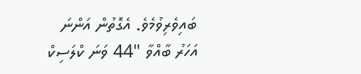ބައިވެރިވުމެވެ. އެގޮތުން އަންނަ އަހަރު ބާއްވާ "44 ވަނަ ކްލަސިކް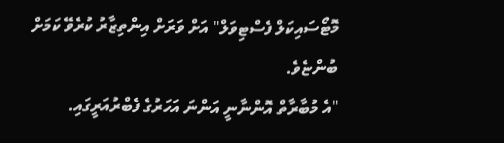މޮޓޯސައިކަލް ފެސްޓިވަލް" އަށް ވަރަށް އިންތިޒާރު ކުރެވޭ ކަމަށް ބުންޏެވެ.
"އެ މުބާރާތް އޮންނާނީ އަންނަ އަހަރުގެ ފެބްރުއަރީގައި.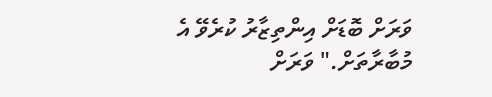ވަރަށް ބޮޑަށް އިންތިޒާރު ކުރެވޭ އެ މުބާރާތަށް." ވަރަށް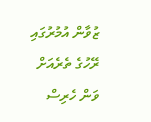ޒުވާން އުމުރުގައި ރޭހުގެ ތެރެއަށް ވަން ހެރިސް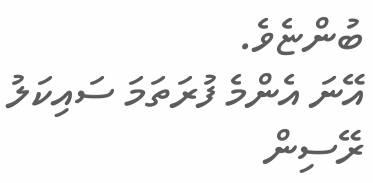ބުންޏެވެ.
އޭނަ އެންމެ ފުރަތަމަ ސައިކަލު ރޭސިން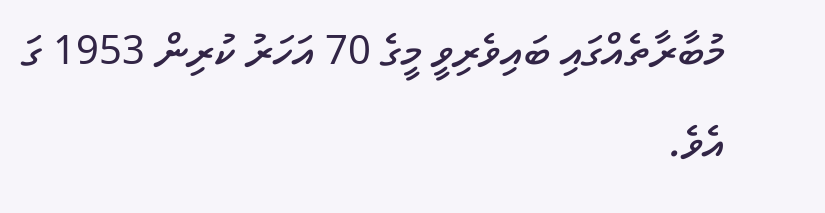މުބާރާތެއްގައި ބައިވެރިވީ މީގެ 70 އަހަރު ކުރިން 1953 ގަ އެވެ.